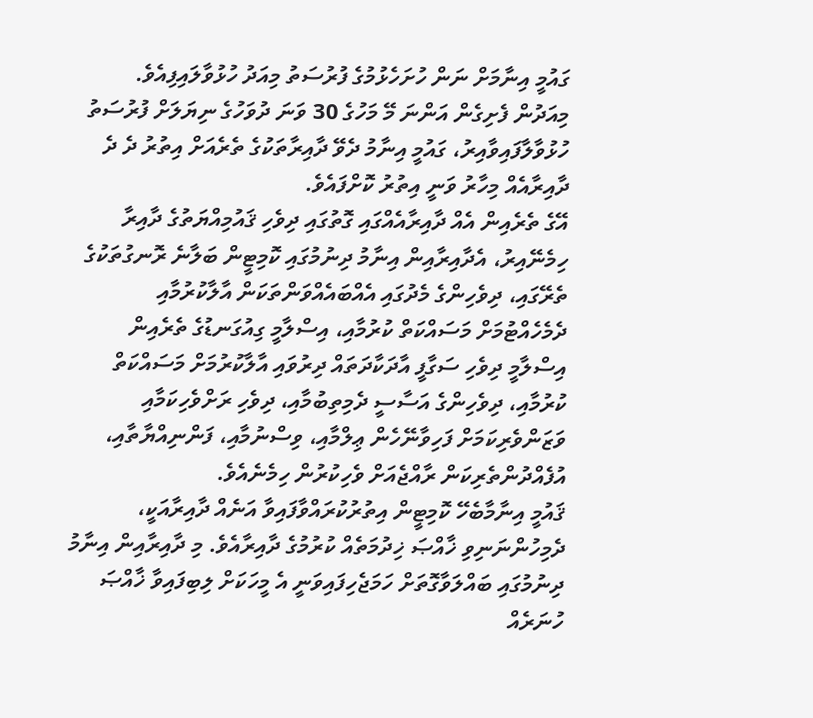ގައުމީ އިނާމަށް ނަން ހުށަހެޅުމުގެ ފުރުސަތު މިއަދު ހުޅުވާލައިފިއެވެ.
މިއަދުން ފެށިގެން އަންނަ މޭ މަހުގެ 30 ވަނަ ދުވަހުގެ ނިޔަލަށް ފުރުސަތު ހުޅުވާލާފައިވާއިރު، ގައުމީ އިނާމު ދެވޭ ދާއިރާތަކުގެ ތެރެއަށް އިތުރު ދެ ދެ ދާއިރާއެއް މިހާރު ވަނީ އިތުރު ކޮށްފައެވެ.
އޭގެ ތެރެއިން އެއް ދާއިރާއެއްގައި ގޮތުގައި ދިވެހި ޤައުމިއްޔަތުގެ ދާއިރާ ހިމެނޭއިރު، އެދާއިރާއިން އިނާމު ދިނުމުގައި ކޮމިޓީން ބަލާނެ ރޮނގުތަކުގެ ތެރޭގައި، ދިވެހިންގެ މެދުގައި އެއްބައެއްވަންތަކަން އާލާކުރުމާއި ދެމެހެއްޓުމަށް މަސައްކަތް ކުރުމާއި، އިސްލާމީ ގިއުގަނޑުގެ ތެރެއިން އިސްލާމީ ދިވެހި ސަގާފީ އާދަކާދަތައް ދިރުވައި އާލާކުރުމަށް މަސައްކަތް ކުރުމާއި، ދިވެހިންގެ އަސާސީ ދެމިތިބުމާއި، ދިވެހި ރަށްވެހިކަމާއި ވަޒަންވެރިކަމަށް ފަހިވާނޭހެން ޢިލްމާއި، ވިސްނުމާއި، ފަންނިއްޔާތާއި، އުފެއްދުންތެރިކަން ރާއްޖެއަށް ވެހިކުރުން ހިމެނެއެވެ.
ޤައުމީ އިނާމާބެހޭ ކޮމިޓީން އިތުރުކުރައްވާފައިވާ އަނެއް ދާއިރާއަކީ، ދެމިހުންނަނިވި ޚާއްޞަ ޚިދުމަތެއް ކުރުމުގެ ދާއިރާއެވެ. މި ދާއިރާއިން އިނާމު ދިނުމުގައި ބައްލަވާގޮތަށް ހަމަޖެހިފައިވަނީ އެ މީހަކަށް ލިބިފައިވާ ޚާއްޞަ ހުނަރެއް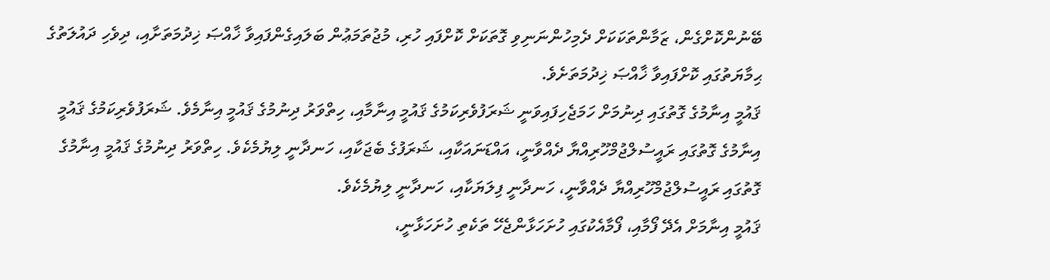ބޭނުންކޮށްގެން، ޒަމާންތަކަކަށް ދެމިހުންނަނިވި ގޮތަކަށް ކޮށްފައި ހުރި، މުޖުތަމަޢުން ބަލައިގެންފައިވާ ޚާއްޞަ ޚިދުމަތަށާއި، ދިވެހި ދައުލަތުގެ ޙިމާޔަތުގައި ކޮށްފައިވާ ޚާއްޞަ ޚިދުމަތަށެވެ.
ޤައުމީ އިނާމުގެ ގޮތުގައި ދިނުމަށް ހަމަޖެހިފައިވަނީ ޝަރަފުވެރިކަމުގެ ޤައުމީ އިނާމާއި، ހިތްވަރު ދިނުމުގެ ޤައުމީ އިނާމެވެ. ޝަރަފުވެރިކަމުގެ ޤައުމީ އިނާމުގެ ގޮތުގައި ރައީސުލްޖުމްހޫރިއްޔާ ދެއްވާނީ، އައްޑަނައަކާއި، ޝަރަފުގެ ބެޖަކާއި، ހަނދާނީ ލިޔުމެކެވެ. ހިތްވަރު ދިނުމުގެ ޤައުމީ އިނާމުގެ ގޮތުގައި ރައީސުލްޖުމްހޫރިއްޔާ ދެއްވާނީ، ހަނދާނީ ފިލަޔަކާއި، ހަނދާނީ ލިޔުމެކެވެ.
ޤައުމީ އިނާމަށް އެދޭ ފޯމާއި، ފޯމާއެކުގައި ހުށަހަޅާންޖެހޭ ތަކެތި ހުށަހަޅާނީ،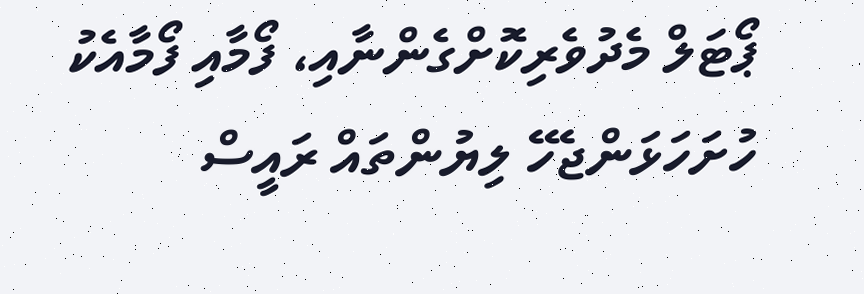ޕޯޓަލް މެދުވެރިކޮށްގެންނާއި، ފޯމާއި ފޯމާއެކު ހުށަހަޅަންޖެހޭ ލިޔުންތައް ރައީސް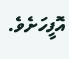އޮފީހަށެވެ.